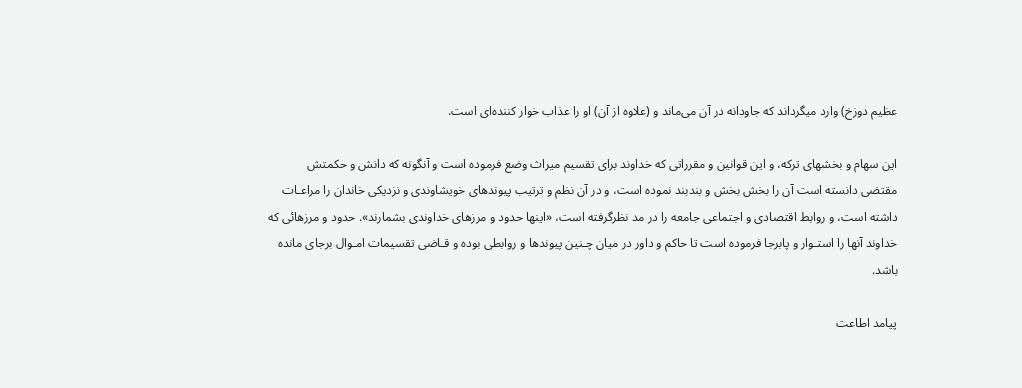عظیم دوزخ‌) وارد میگرداند كه جاودانه در آن می‌ماند و (علاوه از آن‌) او را عذاب خوار كننده‌ای است‌.

این سهام و بخشهای تركه‌، و این قوانین و مقرراتی که خداوند برای تقسیم میراث وضع فرموده است و آنگونه که دانش و حكمتش مقتضی ‌دانسته است آن را بخش بخش و بندبند نموده است‌، و در آن نظم و ترتیب پیوندهای خویشاوندی و نزدیكی خاندان را مراعـات داشته است‌، و روابط اقتصادی و اجتماعی جامعه را در مد نظرگرفته است‌، «اینها حدود و مرزهای خداوندی بشمارند». حدود و مرزهائی که خداوند آنها را استـوار و پابرجا فرموده است تا حاكم و داور در میان چـنین پیوندها و روابطی بوده و قـاضی تقسیمات امـوال بر‌جای مانده باشد.

پیامد اطاعت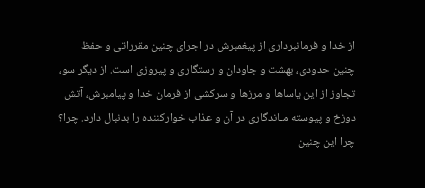از خدا و فرمانبرداری از پیغمبرش در اجرای چنین مقرراتی و حفظ چنین حدودی‌، بهشت و جاودان و رستگاری و پیروزی است‌. از دیگر سو، تجاوز از این یاساها و مرزها و سركشی از فرمان خدا و پیامبرش، آتش دوزخ و پیوسته مـاندگاری در آن و عذاب خواركننده را بدنبال دارد. چرا؟ چرا این چنین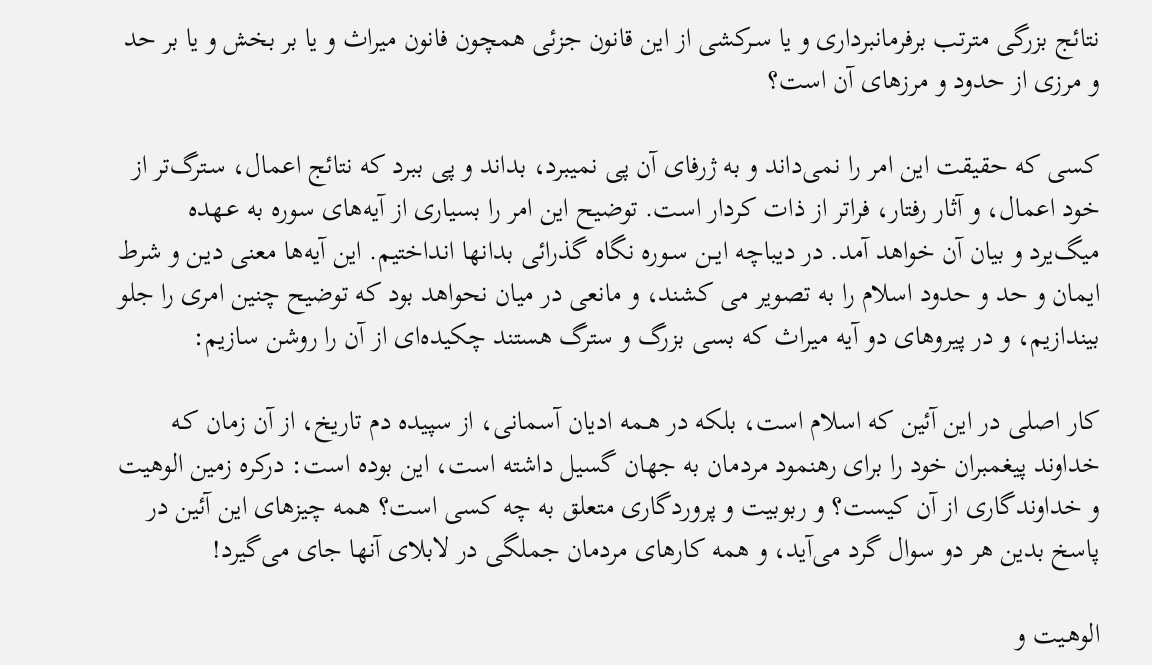نتائج بزرگی مترتب برفرمانبرداری و یا سـركشی از این قانون جزئی همچون فانون میرا‌ث و یا بر بخش و یا بر حد و مرزی از حدود و مرزهای آ‌ن است‌؟

كسی که حقیقت این امر را نمی‌داند و به ژرفای آن پی نمیبرد، بداند و پی ببرد که نتائج اعمال‌، سـترگ‌تر از خود اعمال‌، و آثار رفتار، فراتر از ذات کردار است‌. توضیح این امر را بسیاری از آیه‌های سوره به عـهده میگ‌یرد و بیان آن خواهد آمد. در دیباچه ایــن سـوره نگاه گذرائی بدا‌نها ا‌ندا‌ختیم‌. این آیه‌ها معنی دیـن و شرط ایمان و حد و حدود اسلام را به تصویر می کشند، و مانعی در میان نحوا‌هد بود که توضیح چنین امری را جلو بیندا‌زیم‌، و در پیروهای دو آیه میراث که بسی بزرگ و سترگ هستند چکیده‌ای از آن را روشن سازیم:

كار اصلی در این آئین که اسلام است‌، بلكه در هـمه ادیان آسمانی‌، از سپیده دم تاریخ‌، از آن زمان كـه خدا‌وند پیغمبران خود را برا‌ی رهنمود مردمان به جهان گسیل دا‌شته است‌، این بوده است‌: دركره زمین الوهیت و خداوندگاری از آن کیست‌؟ و ربوبیت و پروردگاری متعلق به چه کسی است؟ همه چیزهای این آئین در پاسخ بدین هر دو سوال گرد می‌آید، و همه کارهای مردمان جملگی در لابلای آنها جای می‌گیرد!

الوهـیت و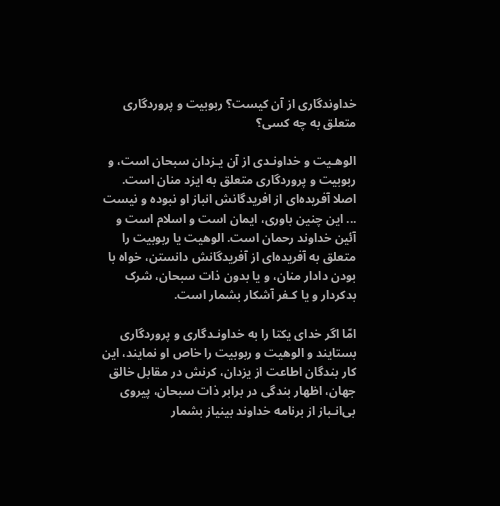خداوندگاری از آن كیست‌؟ ربوبیت و پروردگاری متعلق به چه کسی؟

ا‌لوهـیت و خداونـدی از آن یـزدان سبحان است‌، و ربوبیت و پروردگاری متعلق به ایزد منان است‌. اصلا آفریده‌ای از افریدگانش انباز او نبوده و نیست ... این چنین باوری، ایمان است و اسلام است و آئین خداوند رحمان است‌. الوهیت یا ربوبیت را متعلق به آفریده‌ای از آ‌فریدگانش دانستن، خواه با بودن دادار منان، و یا بدون ذا‌ت سبحان‌، شرک بدكردار و یا كـفر آ‌شكار بشمار است‌.

امّا اگر خدای یكتا را به خداونـدگاری و پروردگاری بستایند و الوهیت و ربوبیت را خاص او نمایند، این کار بندگان اطاعت از یزدان‌، كرنش در مقابل خالق جهان‌، اظهار بندگی در برابر ذا‌ت سبحان‌، پیروی بی‌ا‌نـباز ا‌ز برنامه خدا‌وند بینیاز بشمار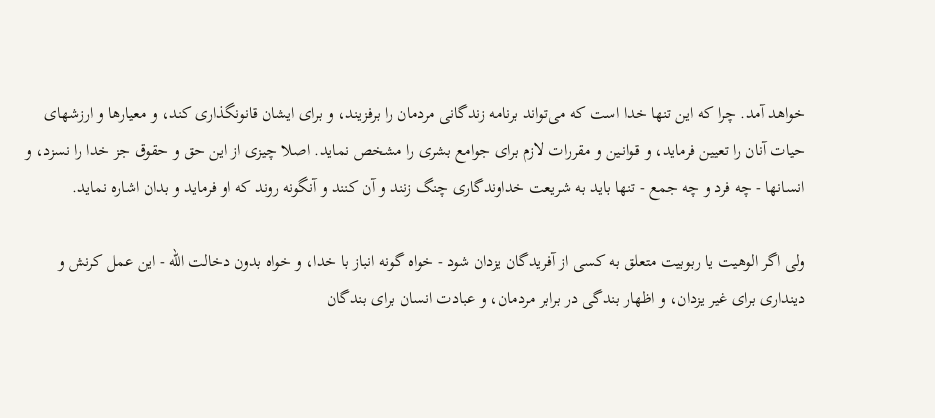خواهد آمد. چرا كه این تنها خدا است كه می‌تواند برنامه زندگانی مردمان را برفزیند، و برا‌ی ایشان قانونگذاری کند، و معیارها و ارزشهای حیات آنان را تعیین فرماید، و قـوا‌نـین و مقررات لازم برا‌ی جوامع بشری را مشخص نماید. اصلا چیزی ا‌ز ا‌ین حق و حقوق جز خدا را نسزد، و انسانها - چه فرد و چه جمع - تنها باید به شریعت خداوندگاری چنگ زنند و آن کنند و آنگونه روند که او فرماید و بدان اشاره نماید.

ولی اگر الوهیت یا ربوبیت متعلق به کسی از آفریدگان یزدان شود - خواه گونه انباز با خدا، و خواه بدون دخالت الله - این عمل کرنش و دینداری برای غیر یزدان‌، و اظهار بندگی در برابر مردمان‌، و عبادت انسان برای بندگان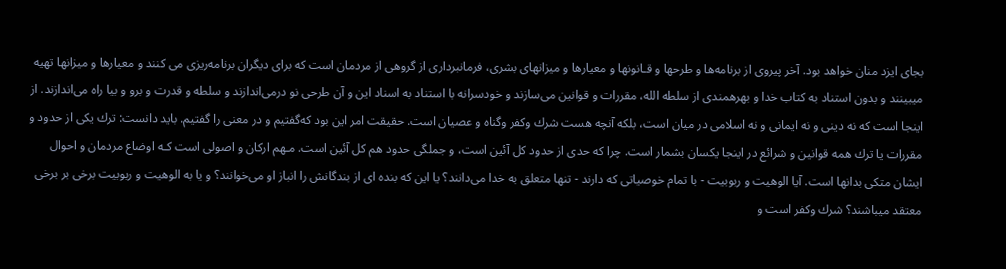بجای ایزد منان خواهد بود. آخر پیروی از برنامه‌ها و طرحها و قـانونها و معیارها و میزانهای بشری، فرمانبرداری از گروهی از مردمان است كه برای دیگران برنامه‌ریزی می کنند و معیارها و میزانها تهیه میبینند و بدون استناد به کتاب خدا و بهرهمندی از سلطه الله‌، مقررات و قوانین می‌سازند و خودسرانه با استناد به اسناد این و آن طرحی ‌نو درمی‌اند‌ازند و سلطه و قدرت و برو و بیا راه می‌اندازند. از اینجا است كه نه دینی و نه ایمانی و نه اسلامی در میان است‌، بلكه آنچه هست شرك وكفر وگناه و عصیان است‌. حقیقت امر این بود که‌گفتیم و در معنی را گفتیم‌. باید دانست‌: ترك یكی از حدود و مقررات یا ترك همه قوانین و شرائع در اینجا یكسان بشمار است‌. چرا كه حدی ا‌ز حدود كل آئین است‌، و جملگی حدود هم کل آئین است‌. مـهم اركان و اصولی است کـه اوضاع مردمان و احوال ایشان متكی بدانها است‌. آیا الوهیت و ربوبیت - با تمام خوصیاتی که دارند - تنها متعلق به خدا می‌دانند؟ یا این كه بنده ای از بندگانش را انباز او می‌خوانند؟ و یا به الوهیت و ربوبیت برخی بر برخی معتقد میباشند؟ شرك وكفر است و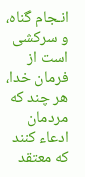انـجام ‌گناه‌، و سركشی است از فرمان خدا، هر چند که مردمان ادعاء كنند که معتقد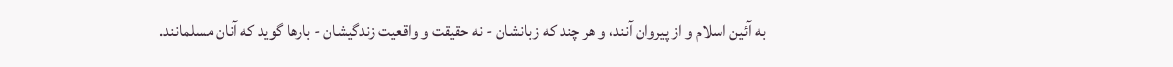به آئین اسلام و از پیروان آنند، و هر چند كه زبانشان - نه حقیقت و واقعیت زندگیشان - بارها گوید که آنان مسلمانند.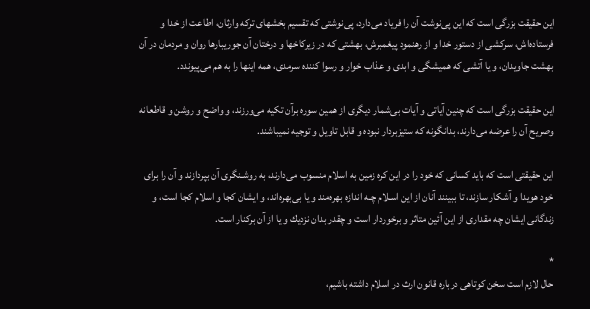این حقیقت بزرگی است که این پی‌نوشت آن را فریاد می‌د‌ارد، پی‌نوشتی كه تقسیم بخشهای تركه وارثان‌، اطاعت از خدا و فرستاده‌اش‌، سركشی از دستور خدا و از رهنمود پیغمبرش، بهشتی که در زیركاخها و درختان آن جوریبارها روان و مردمان در آن بهشت جاویدان‌، و یا آتشی که همیشگی و ابدی و عذاب خوار و رسوا كننده سرمدی‌، همه اینها را به هم می‌پیوندد.

این حقیقت بزرگی است که چنین آیاتی و آیات بی‌شمار دیگری از همین سوره برآن تكیه می‌ورزند، و واضح و روشن و قاطعانه وصریح آن را عرضه می‌د‌ارند، بدانگو‌نه که ستیزبردار نبوده و قابل تاویل و توجیه نمیباشند.

این حقیقتی است که باید كسانی که خود را در این کره زمین به اسلام منسوب می‌دارند، به روشـنگری آن بپردازند و آن را برای خود هویدا و آشكار سازند، تا ببینند آنان از این اسـلام چـه اندازه بهره‌مند و یا بی‌بهره‌اند، و ایشان کجا و اسلام کجا است‌، و زندگانی ایشان چه مقداری از این آئین متاثر و برخوردار است و چقدر بدان نزدیك و یا از آن بركنار است‌.

*
حال لازم است سخن کوتاهی درباره قانون ارث در اسلام داشته باشیم،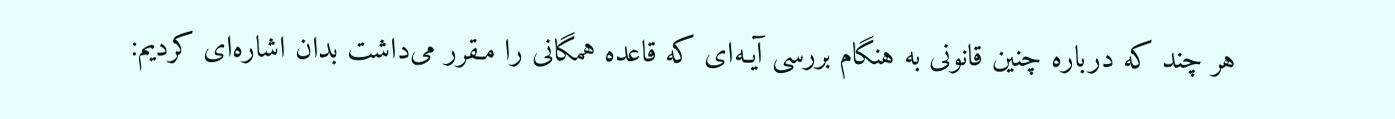هر چند که درباره چنین قانونی به هنگام بررسی آیـه‌ای که قاعده همگانی را مـقرر می‌داشت بدان اشاره‌ای كردیم‌: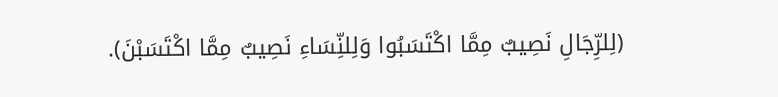(لِلرِّجَالِ نَصِيبٌ مِمَّا اكْتَسَبُوا وَلِلنِّسَاءِ نَصِيبٌ مِمَّا اكْتَسَبْنَ).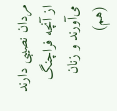مردان نصیبی دارند از آنچه فراچنگ می‌آورند و زنان (هم‌)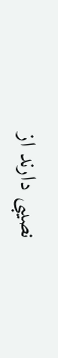نصیبی دارند از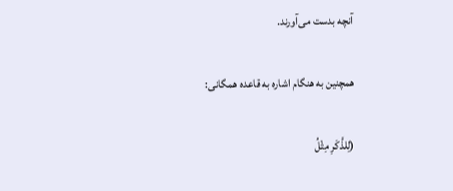آنچه بدست می‌آورند.

همچنین به هنگام اشاره به قاعده همگانی‌:

(لِلذَّكَرِ مِثْلُ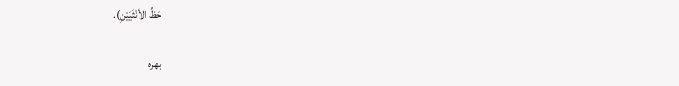حَظِّ الأنْثَيَيْنِ).

بهره